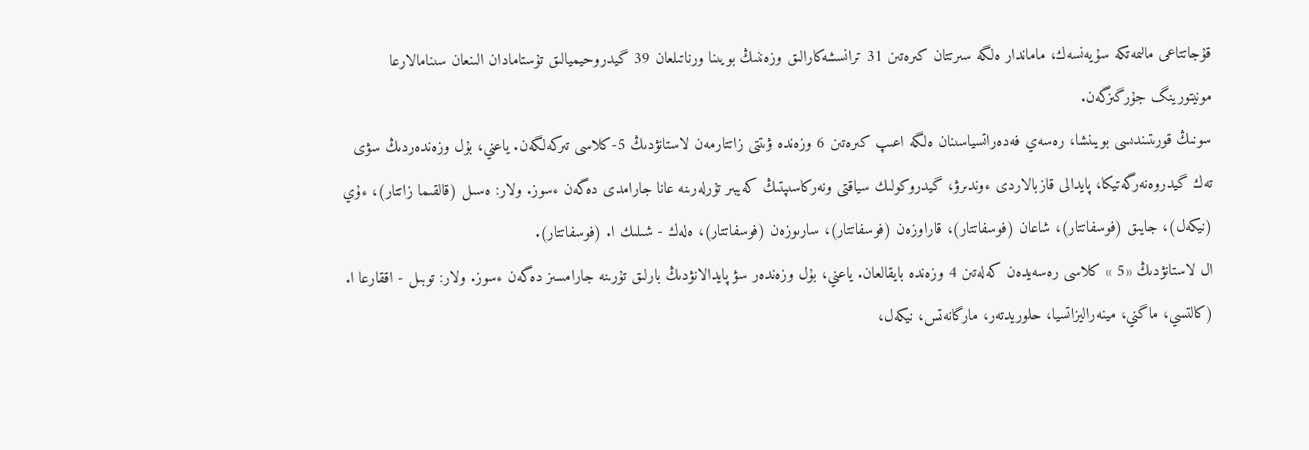قۇجاتتاعى مالىمەتكە سۇيەنسەك، ماماندار ەلگە سىرتتان كىرەتىن 31 ترانسشەكارالىق وزەننىڭ بويىنا ورناتىلعان 39 گيدروحيميالىق تۇستامادان الىنعان سىنامالارعا مونيتورينگ جۇرگىزگەن.
سونىڭ قورىتىندىسى بويىنشا، رەسەي فەدەراتسياسىنان ەلگە اعىپ كىرەتىن 6 وزەندە ۋىتتى زاتتارمەن لاستانۋدىڭ 5-كلاسى تىركەلگەن. ياعني، بۇل وزەندەردىڭ سۋى تەك گيدروەنەرگەتيكا، پايدالى قازبالاردى ءوندىرۋ، گيدروكولىك سياقتى ونەركاسىپتىڭ كەيبىر تۇرلەرىنە عانا جارامدى دەگەن ءسوز. ولار: ەسىل (قالقىما زاتتار)، ءۇي (نيكەل)، جايىق (فوسفاتتار)، شاعان (فوسفاتتار)، قاراوزەن (فوسفاتتار)، سارىوزەن (فوسفاتتار)، ەلەك - شىلىك ا. (فوسفاتتار).
ال لاستانۋدىڭ «5 » كلاسى رەسەيدەن كەلەتىن 4 وزەندە بايقالعان. ياعني، بۇل وزەندەر سۋ پايدالانۋدىڭ بارلىق تۇرىنە جارامسىز دەگەن ءسوز. ولار: توبىل - اققارعا ا. (كالتسي، ماگني، مينەراليزاتسيا، حلوريدتەر، مارگانەتس، نيكەل،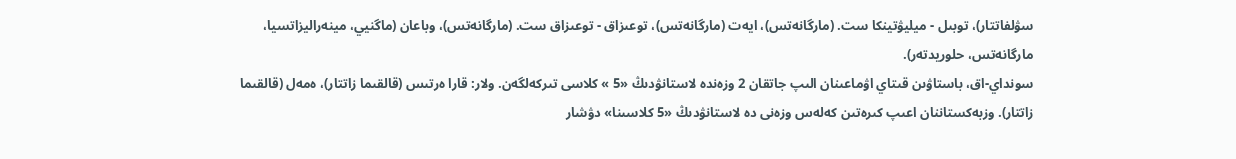سۋلفاتتار)، توبىل - ميليۋتينكا ست. (مارگانەتس)، ايەت (مارگانەتس)، توعىزاق - توعىزاق ست. (مارگانەتس)، وباعان (ماگنيي، مينەراليزاتسيا، مارگانەتس، حلوريدتەر).
سونداي-اق، باستاۋىن قىتاي اۋماعىنان الىپ جاتقان 2 وزەندە لاستانۋدىڭ «5 » كلاسى تىركەلگەن. ولار: قارا ەرتىس (قالقىما زاتتار)، ەمەل (قالقىما زاتتار). وزبەكستاننان اعىپ كىرەتىن كەلەس وزەنى دە لاستانۋدىڭ «5 كلاسىنا» دۋشار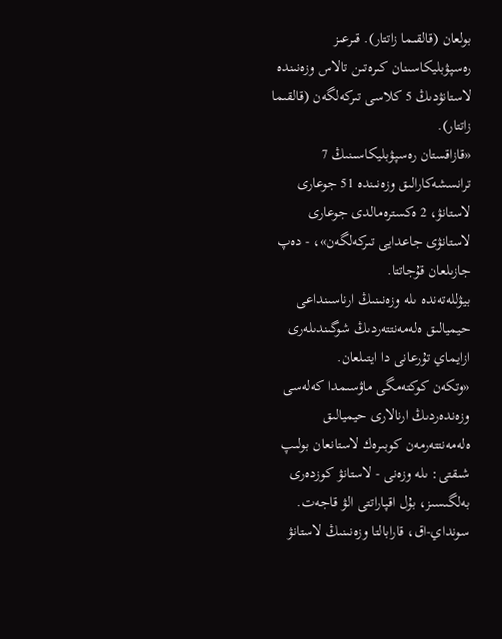بولعان (قالقىما زاتتار). قىرعىز رەسپۋبليكاسىنان كىرەتىن تالاس وزەنىندە لاستانۋدىڭ 5 كلاسى تىركەلگەن (قالقىما زاتتار).
«قازاقستان رەسپۋبليكاسىنىڭ 7 ترانسشەكارالىق وزەنىندە 51 جوعارى لاستانۋ، 2 ەكسترەمالدى جوعارى لاستانۋى جاعدايى تىركەلگەن»، - دەپ جازىلعان قۇجاتتا.
بيۋللەتەندە ىلە وزەنىنىڭ ارناسىنداعى حيميالىق ەلەمەنتتەردىڭ شوگىندىلەرى ازايماي تۇرعانى دا ايتىلعان.
«وتكەن كوكتەمگى ماۋسىمدا كەلەسى وزەندەردىڭ ارنالارى حيميالىق ەلەمەنتتەرمەن كوبىرەك لاستانعان بولىپ شىقتى: ىلە وزەنى - لاستانۋ كوزدەرى بەلگىسىز، بۇل اقپاراتتى الۋ قاجەت. سونداي-اق، قارابالتا وزەنىنىڭ لاستانۋ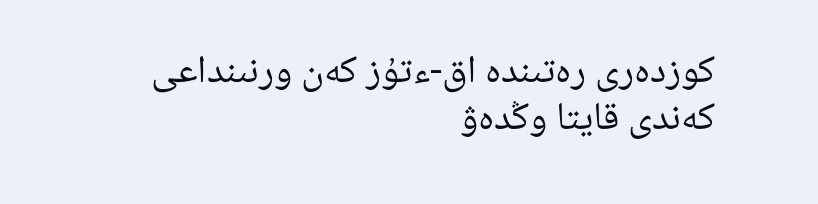كوزدەرى رەتىندە اق-ءتۇز كەن ورنىنداعى كەندى قايتا وڭدەۋ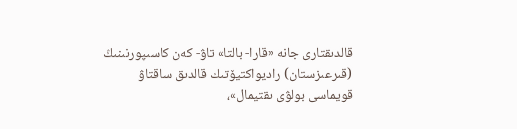قالدىقتارى جانە «قارا- بالتا» تاۋ- كەن كاسىپورنىنىڭ (قىرعىزستان) راديواكتيۆتىك قالدىق ساقتاۋ قويماسى بولۋى ىقتيمال»،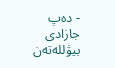- دەپ جازادى بيۋللەتەن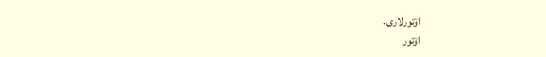اۆتورلارى.
اۆتور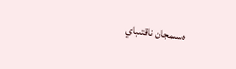ەسىمجان ناقتىباي